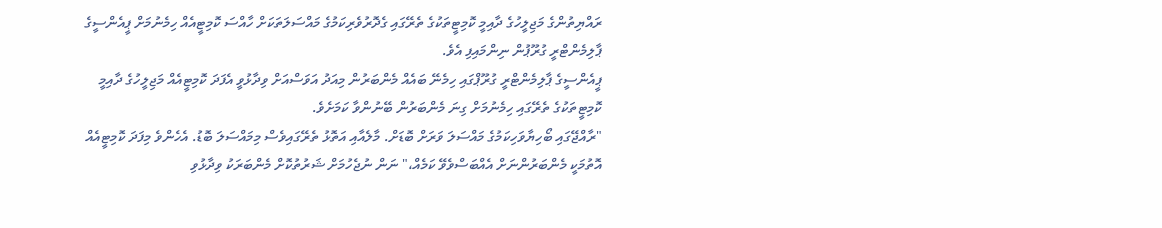ރައްޔިތުންގެ މަޖިލީހުގެ ދާއިމީ ކޮމިޓީތަކުގެ ތެރޭގައި ގެދޮރުވެރިކަމުގެ މައްސަލަތަކަށް ހާއްސަ ކޮމިޓީއެއް ހިމެނުމަށް ޕީއެންސީގެ ޕާލިމެންޓްރީ ގުރޫޕުން ނިންމައިފި އެވެ.
ޕީއެންސީގެ ޕާލިމެންޓްރީ ގުރޫޕްގައި ހިމެނޭ ބައެއް މެންބަރުން މިއަދު އަވަސްއަށް ވިދާޅުވީ އެފަދަ ކޮމިޓީއެއް މަޖިލީހުގެ ދާއިމީ ކޮމިޓީތަކުގެ ތެރޭގައި ހިމެނުމަށް ގިނަ މެންބަރުން ބޭނުންވާ ކަމަށެވެ.
"ރާއްޖޭގައި ބޯހިޔާވަހިކަމުގެ މައްސަލަ ވަރަށް ބޮޑަށް. މާލެއާއި އަތޮޅު ތެރޭގައިވެސް މިމައްސަލަ ބޮޑު. އެހެންވެ މިފަދަ ކޮމިޓީއެއް އޮތުމަކީ މެންބަރުންނަށް އެއްބަސްވެވޭ ކަމެއް،" ނަން ނުޖެހުމަށް ޝަރުތުކޮށް މެންބަރަކު ވިދާޅުވި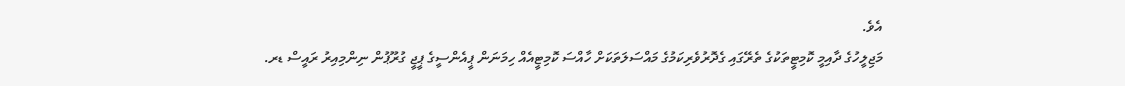އެވެ.
މަޖިލީހުގެ ދާއިމީ ކޮމިޓީތަކުގެ ތެރޭގައި ގެދޮރުވެރިކަމުގެ މައްސަލަތަކަށް ހާއްސަ ކޮމިޓީއެއް ހިމަނަން ޕީއެންސީގެ ޕީޖީ ގުރޫޕުން ނިންމިއިރު ރައީސް ޑރ.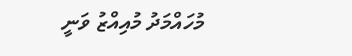މުހައްމަދު މުއިއްޒު ވަނީ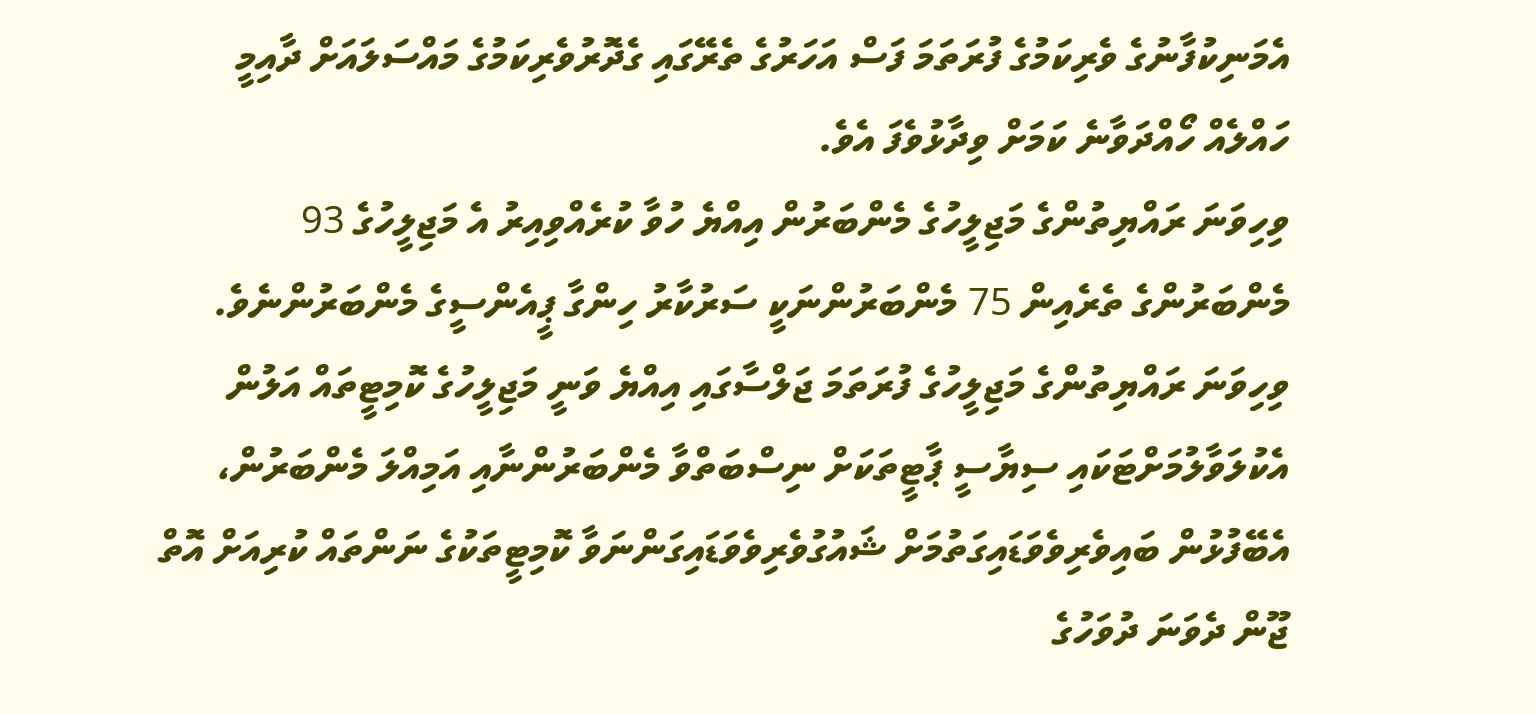އެމަނިކުފާނުގެ ވެރިކަމުގެ ފުރަތަމަ ފަސް އަހަރުގެ ތެރޭގައި ގެދޮރުވެރިކަމުގެ މައްސަލައަށް ދާއިމީ ހައްލެއް ހޯއްދަވާނެ ކަމަށް ވިދާޅުވެފަ އެވެ.
ވިހިވަނަ ރައްޔިތުންގެ މަޖިލީހުގެ މެންބަރުން އިއްޔެ ހުވާ ކުރެއްވިއިރު އެ މަޖިލީހުގެ 93 މެންބަރުންގެ ތެރެއިން 75 މެންބަރުންނަކީ ސަރުކާރު ހިންގާ ޕީއެންސީގެ މެންބަރުންނެވެ.
ވިހިވަނަ ރައްޔިތުންގެ މަޖިލީހުގެ ފުރަތަމަ ޖަލްސާގައި އިއްޔެ ވަނީ މަޖިލީހުގެ ކޮމިޓީތައް އަލުން އެކުލަވާލުމަށްޓަކައި ސިޔާސީ ޕާޓީތަކަށް ނިސްބަތްވާ މެންބަރުންނާއި އަމިއްލަ މެންބަރުން، އެބޭފުޅުން ބައިވެރިވެވަޑައިގަތުމަށް ޝައުގުވެރިވެވަޑައިގަންނަވާ ކޮމިޓީތަކުގެ ނަންތައް ކުރިއަށް އޮތް ޖޫން ދެވަނަ ދުވަހުގެ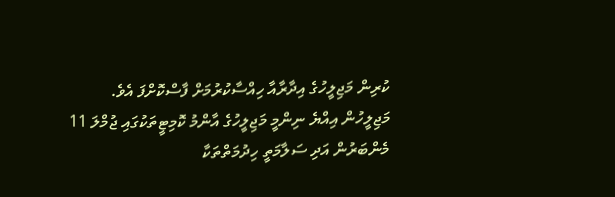ކުރިން މަޖިލީހުގެ އިދާރާއާ ހިއްސާކުރުމަށް ފާސްކޮށްފަ އެވެ.
މަޖިލީހުން އިއްޔެ ނިންމީ މަޖިލީހުގެ އާންމު ކޮމިޓީތަކުގައި ޖުމްލަ 11 މެންބަރުން އަދި ސަލާމަތީ ހިދުމަތްތަކާ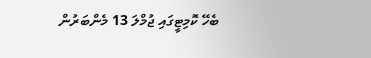ބެހޭ ކޮމިޓީގައި ޖުމްލަ 13 މެންބަރުން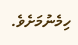ހިމެނުމަށެވެ.